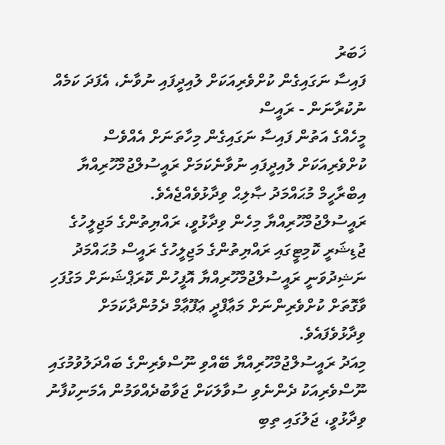ޚަބަރު
ފައިސާ ނަގައިގެން ކުށްވެރިއަކަށް ލުއިދީފައި ނުވާނެ، އެފަދަ ކަމެއް ނުކުރާނަން - ރައީސް
މީހެއްގެ އަތުން ފައިސާ ނަގައިގެން މިހާތަނަށް އެއްވެސް ކުށްވެރިއަކަށް ލުއިދީފައި ނުވާނެކަމަށް ރައީސުލްޖުމްހޫރިއްޔާ އިބްރާހީމް މުޙައްމަދު ޞާލިޙް ވިދާޅުވެއްޖެއެވެ.
ރައީސުލްޖުމްހޫރިއްޔާ މިހެން ވިދާޅުވީ، ރައްޔިތުންގެ މަޖިލީހުގެ ޖުޑިޝަރީ ކޮމިޓީގައި ރައްޔިތުންގެ މަޖިލީހުގެ ރައީސް މުޙައްމަދު ނަޝިދުވަނީ ރައީސުލްޖުމްހޫރިއްޔާ އޮފީހުން ކޮރަޕްޝަނަށް މަގުފަހި ވާގޮތަށް ކުށްވެރިންނަށް މަޢާފްދީ ޢަފޫޢާމް ދެމުންދާކަމަށް ވިދާޅުވެފައެވެ.
މިއަދު ރައީސުލްޖުމްހޫރިއްޔާ ބޭއްވި ނޫސްވެރިންގެ ބައްދަލުވުމުގައި ނޫސްވެރިއަކު ދެންނެވި ސުވާލަކަށް ޖަވާބުދެއްވަމުން އެމަނިކުފާނު ވިދާޅުވީ، ޖަލުގައި ތިބި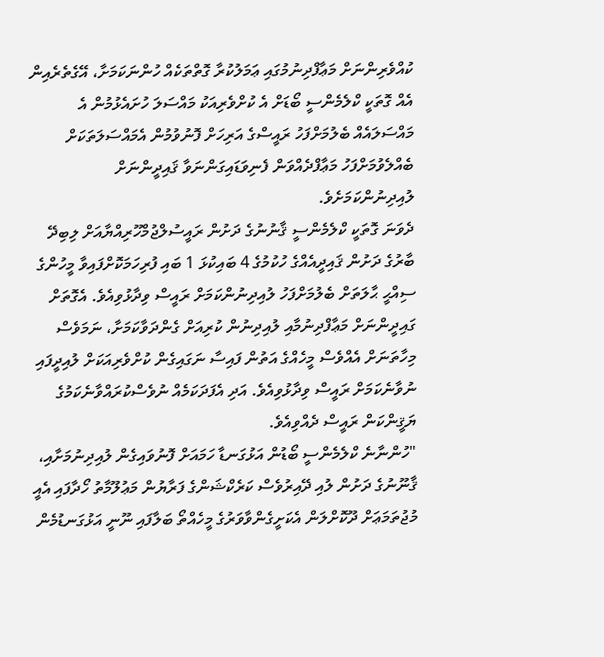ކުއްވެރިންނަށް މަޢާފްދިނުމުގައި ޢަމަލުކުރާ ގޮތްތަކެއް ހުންނަކަމަށާ، އޭގެތެރެއިން އެއް ގޮތަކީ ކްލެމެންސީ ބޯޑަށް އެ ކުށްވެރިއަކު މައްސަލަ ހުށައެޅުމުން އެ މައްސަލައެއް ބެލުމަށްފަހު ރައީސްގެ އަރިހަށް ފޮނުވުމުން އެމައްސަލަތަކަށް ބެއްލެވުމަށްފަހު މަޢާފްދެއްވަން ފެނިވަޑައިގަންނަވާ ޤައިދީންނަށް ލުއިދިނުންކަމަށެވެ.
ދެވަނަ ގޮތަކީ ކްލެމެންސީ ޤާނުނުގެ ދަށުން ރައީސުލްޖުމްހޫރިއްޔާއަށް ލިބިދޭ ބާރުގެ ދަށުން ޤައިދީއެއްގެ ހުކުމުގެ 4 ބައިކުޅަ 1 ބައި ފުރިހަމަކޮށްފައިވާ މީހުންގެ ސިއްޙީ ޙާލަތަށް ބެލުމަށްފަހު ލުއިދިނުންކަމަށް ރައީސް ވިދާޅުވިއެވެ. އެގޮތަށް ގައިދީންނަށް މަޢާފްދިނުމާއި ލުއިދިނުން ކުރިއަށް ގެންދަވާކަމަށާ، ނަމަވެސް މިހާތަނަށް އެއްވެސް މީހެއްގެ އަތުން ފައިސާ ނަގައިގެން ކުށްވެރިއަކަށް ލުއިދީފައި ނުވާނެކަމަށް ރައީސް ވިދާޅުވިއެވެ. އަދި އެފަދަކަމެއް ނުވެސްކުރައްވާނެކަމުގެ ޔަޤީންކަން ރައީސް ދެއްވިއެވެ.
"ހުންނާނެ ކްލެމެންސީ ބޯޑުން އަޅުގަނޑާ ހަމައަށް ފޮނުވައިގެން ލުއިދިނުމަށާއި، ޤާނޫނުގެ ދަށުން ލުއި ދޭއިރުވެސް ކަރެކްޝަންގެ ފަރާޔުން މަޢުލޫމާތު ހޯދާފައި އެއީ މުޖުތަމަޢަށް ދޫކޮށްލަން އެކަށީގެންވާވަރުގެ މީހެއްތޯ ބަލާފައި ނޫނީ އަޅުގަނޑުމެން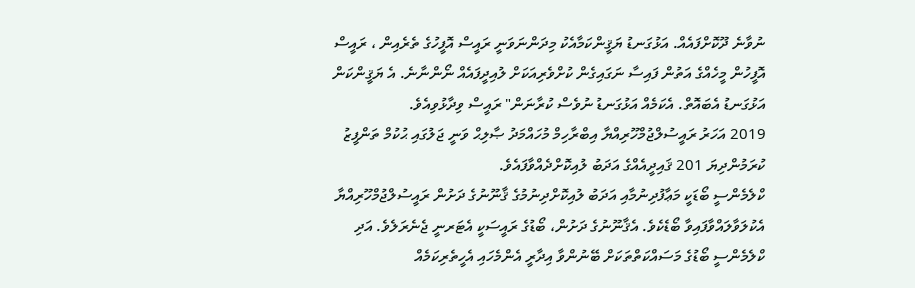ނުވާނެ ދޫކޮށްފައެއް. އަޅުގަނޑު ޔަޤީންކަމާއެކު މިދަންނަވަނީ ރައީސް އޮފީހުގެ ތެރެއިން ، ރައީސް އޮފީހުން މީހެއްގެ އަތުން ފައިސާ ނަގައިގެން ކުށްވެރިއަކަށް ލުއިދީފައެއް ނޯންނާނެ. އެ ޔަޤީންކަން އަޅުގަނޑު އެބައޮތް. އެކަމެއް އަޅުގަނޑު ނުވެސް ކުރާނަން" ރައީސް ވިދާޅުވިއެވެ.
2019 އަހަރު ރައީސުލްޖުމްހޫރިއްޔާ އިބްރާހިމް މުހައްމަދު ޞާލިޙް ވަނީ ޖަލުގައި ޙުކުމް ތަންފީޒު ކުރަމުންދިޔަ 201 ޤައިދީއެއްގެ އަދަބު ލުއިކޮށްދެއްވާފައެވެ.
ކްލެމެންސީ ބޯޑަކީ މަޢާފުދިނުމާއި އަދަބު ލުއިކޮށްދިނުމުގެ ޤާނޫނުގެ ދަށުން ރައީސުލްޖުމްހޫރިއްޔާ އެކުލަވާލައްވާފައިވާ ބޯޑެކެވެ. އެޤާނޫނުގެ ދަށުން، ބޯޑުގެ ރައީސަކީ އެޓަރނީ ޖެނެރަލެވެ. އަދި ކްލެމެންސީ ބޯޑުގެ މަސައްކަތްތަކަށް ބޭނުންވާ އިދާރީ އެންމެހައި އެހީތެރިކަމެއް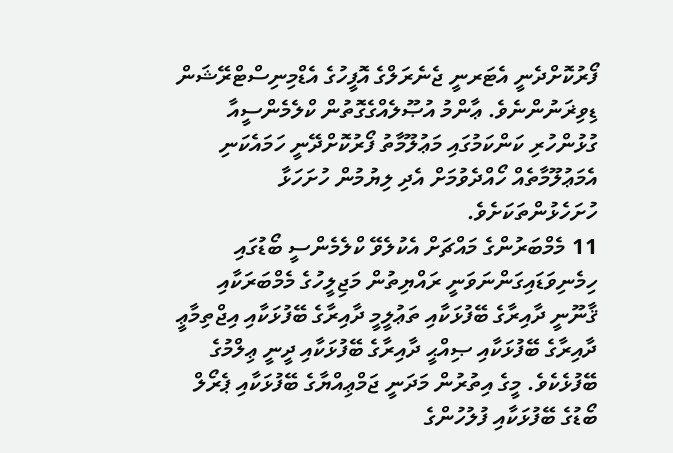ފޯރުކޮށްދެނީ އެޓަރނީ ޖެނެރަލްގެ އޮފީހުގެ އެޑްމިނިސްޓްރޭޝަން ޑިވިޜަނުންނެވެ. ޢާންމު އުޞޫލެއްގެގޮތުން ކްލެމެންސީއާ ގުޅުންހުރި ކަންކަމުގައި މަޢުލޫމާތު ފޯރުކޮށްދޭނީ ހަމައެކަނި އެމަޢުލޫމާތެއް ހޯއްދެވުމަށް އެދި ލިޔުމުން ހުށަހަޅާ ހުށަހެޅުންތަކަށެވެ.
11 މެމްބަރުންގެ މައްޗަށް އެކުލެވޭ ކްލެމެންސީ ބޯޑުގައި ހިމެނިވަޑައިގަންނަވަނީ ރައްޔިތުން މަޖިލީހުގެ މެމްބަރަކާއި ޤާނޫނީ ދާއިރާގެ ބޭފުޅަކާއި ތަޢުލީމީ ދާއިރާގެ ބޭފުޅަކާއި އިޖްތިމާޢީ ދާއިރާގެ ބޭފުޅަކާއި ޞިއްޙީ ދާއިރާގެ ބޭފުޅަކާއި ދީނީ ޢިލްމުގެ ބޭފުޅެކެވެ. މީގެ އިތުރުން މަދަނީ ޖަމްޢިއްޔާގެ ބޭފުޅަކާއި ޕެރޯލް ބޯޑުގެ ބޭފުޅަކާއި ފުލުހުންގެ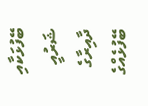ބޭފުޅަކާއި ޝަރުއީ ދާއިރާގެ ބޭފުޅެއްގެ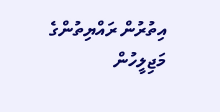އިތުރުން ރައްޔިތުންގެ މަޖިލީހުން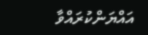އައްޔަންކުރައްވާ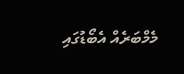މެމްބަރެއް އެބޯޑުގައި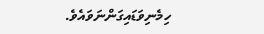ހިމެނިވަޑައިގަންނަވައެވެ.